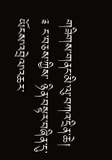གཟིགས་གནང་མི་ལུ་བཀའ་དྲིན་ཆེ།
༉ ང་བཅས་ཀྱིས་ ཉིན་བསྟར་བཞིན་དུ་
ཡོངས་འབྲེལ་འཆར་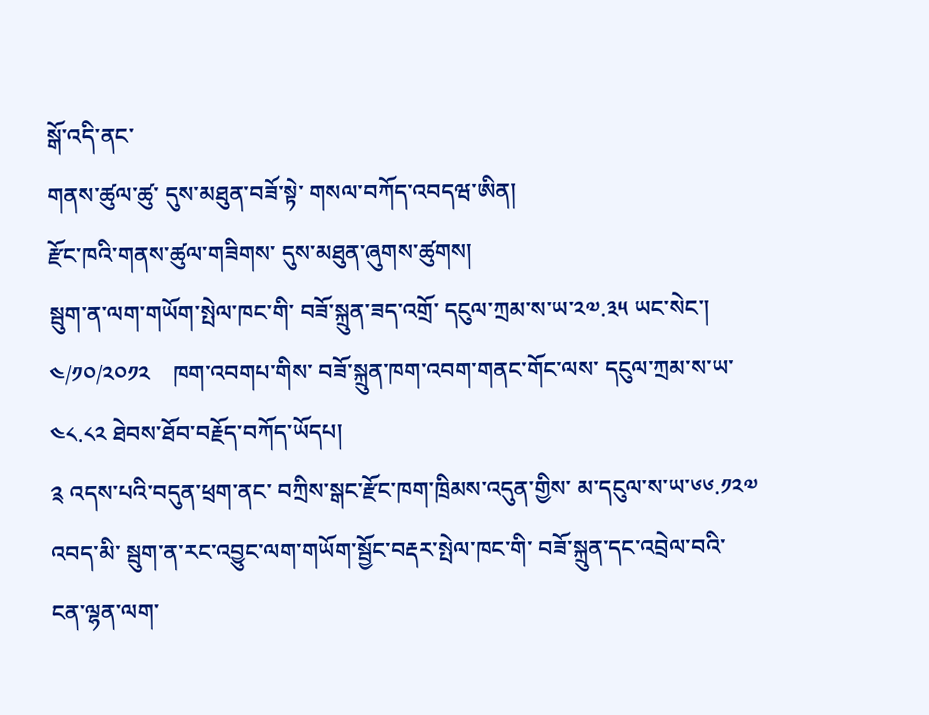སྒོ་འདི་ནང་
གནས་ཚུལ་ཚུ་ དུས་མཐུན་བཟོ་སྟེ་ གསལ་བཀོད་འབདཝ་ཨིན།
རྫོང་ཁའི་གནས་ཚུལ་གཟིགས་ དུས་མཐུན་ཞུགས་ཚུགས།
སྦུག་ན་ལག་གཡོག་སྤེལ་ཁང་གི་ བཟོ་སྐྲུན་ཟད་འགྲོ་ དངུལ་ཀྲམ་ས་ཡ་༢༧.༣༥ ཡང་སེང་།
༤/༡༠/༢༠༡༢    ཁག་འབགཔ་གིས་ བཟོ་སྐྲུན་ཁག་འབག་གནང་གོང་ལས་ དངུལ་ཀྲམ་ས་ཡ་༤༨.༨༢ ཐེབས་ཐོབ་བརྗོད་བཀོད་ཡོདཔ།
༉ འདས་པའི་བདུན་ཕྲག་ནང་ བཀྲིས་སྒང་རྫོང་ཁག་ཁྲིམས་འདུན་གྱིས་ མ་དངུལ་ས་ཡ་༦༦.༡༢༧ འབད་མི་ སྦུག་ན་རང་འབྱུང་ལག་གཡོག་སྦྱོང་བརྡར་སྤེལ་ཁང་གི་ བཟོ་སྐྲུན་དང་འབྲེལ་བའི་ ངན་ལྷན་ལག་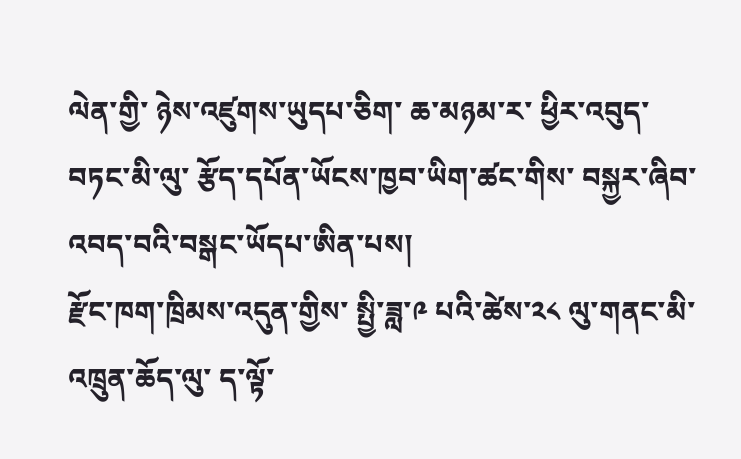ལེན་གྱི་ ཉེས་འཛུགས་ཡུདཔ་ཅིག་ ཆ་མཉམ་ར་ ཕྱིར་འབུད་བཏང་མི་ལུ་ རྩོད་དཔོན་ཡོངས་ཁྱབ་ཡིག་ཚང་གིས་ བསྐྱར་ཞིབ་འབད་བའི་བསྒང་ཡོདཔ་ཨིན་པས།
རྫོང་ཁག་ཁྲིམས་འདུན་གྱིས་ སྤྱི་ཟླ་༩ པའི་ཚེས་༢༨ ལུ་གནང་མི་ འཁྲུན་ཆོད་ལུ་ ད་ལྟོ་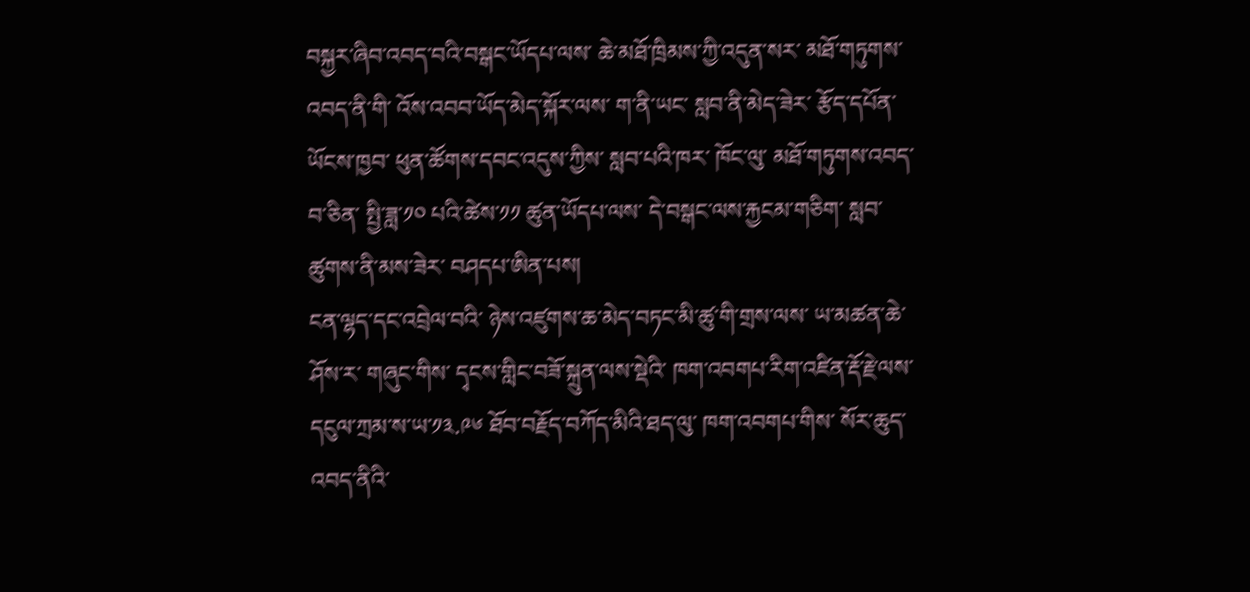བསྐྱར་ཞིབ་འབད་བའི་བསྒང་ཡོདཔ་ལས་ ཆེ་མཐོ་ཁྲིམས་ཀྱི་འདུན་སར་ མཐོ་གཏུགས་འབད་ནི་གི་ འོས་འབབ་ཡོད་མེད་སྐོར་ལས་ ག་ནི་ཡང་ སླབ་ནི་མེད་ཟེར་ རྩོད་དཔོན་ཡོངས་ཁྱབ་ ཕུན་ཚོགས་དབང་འདུས་ཀྱིས་ སླབ་པའི་ཁར་ ཁོང་ལུ་ མཐོ་གཏུགས་འབད་བ་ཅིན་ སྤྱི་ཟླ་༡༠ པའི་ཚེས་༡༡ ཚུན་ཡོདཔ་ལས་ དེ་བསྒང་ལས་རྐྱངམ་གཅིག་ སླབ་ཚུགས་ནི་མས་ཟེར་ བཤདཔ་ཨིན་པས།
ངན་ལྷད་དང་འབྲེལ་བའི་ ཉེས་འཛུགས་ཆ་མེད་བཏང་མི་ཚུ་གི་གྲས་ལས་ ཡ་མཚན་ཆེ་ཤོས་ར་ གཞུང་གིས་ དྭངས་གླིང་བཟོ་སྐྲུན་ལས་སྡེའི་ ཁག་འབགཔ་རིག་འཛིན་རྡོ་རྗེ་ལས་ དངུལ་ཀྲམ་ས་ཡ་༡༣.༩༦ ཐོབ་བརྗོད་བཀོད་མིའི་ཐད་ལུ་ ཁག་འབགཔ་གིས་ སོར་ཆུད་འབད་ནིའི་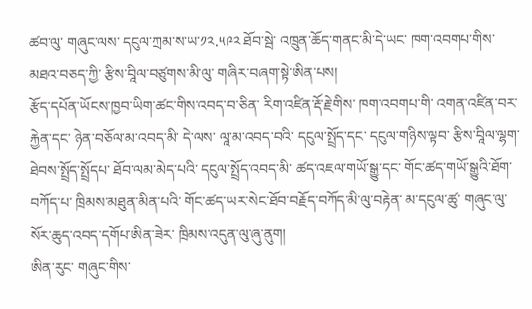ཚབ་ལུ་ གཞུང་ལས་ དངུལ་ཀྲམ་ས་ཡ་༡༢.༥༩༢ ཐོབ་སྦེ་ འཁྲུན་ཆོད་གནང་མི་དེ་ཡང་ ཁག་འབགཔ་གིས་ མཐའ་བཅད་ཀྱི་ རྩིས་བཱིལ་བཙུགས་མི་ལུ་ གཞིར་བཞག་སྟེ་ཨིན་པས།
རྩོད་དཔོན་ཡོངས་ཁྱབ་ཡིག་ཚང་གིས་འབད་བ་ཅིན་ རིག་འཛིན་རྡོ་རྗེ་གིས་ ཁག་འབགཔ་གི་ འགན་འཛིན་བར་རྐྱེན་དང་ ཉེན་བཅོལ་མ་འབད་མི་ དེ་ལས་ ལཱ་མ་འབད་བའི་ དངུལ་སྤྲོད་དང་ དངུལ་གཉིས་ལྟབ་ རྩིས་བཱིལ་ལྷག་ཐེབས་སྤྲོད་སྤྲོདཔ་ ཐོབ་ལམ་མེད་པའི་ དངུལ་སྤྲོད་འབད་མི་ ཚད་འཇལ་གཡོ་སྒྱུ་དང་ གོང་ཚད་གཡོ་སྒྱུའི་ཐོག་བཀོད་པ་ ཁྲིམས་མཐུན་མིན་པའི་ གོང་ཚད་ཡར་སེང་ཐོབ་བརྗོད་བཀོད་མི་ལུ་བརྟེན་ མ་དངུལ་ཚུ་ གཞུང་ལུ་ སོར་ཆུད་འབད་དགོཔ་ཨིན་ཟེར་ ཁྲིམས་འདུན་ལུ་ཞུ་ནུག།
ཨིན་རུང་ གཞུང་གིས་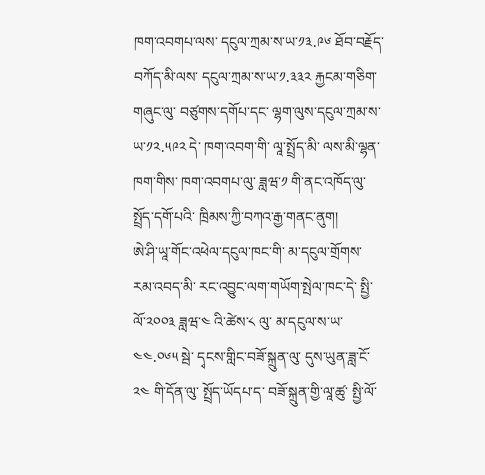ཁག་འབགཔ་ལས་ དངུལ་ཀྲམ་ས་ཡ་༡༣.༩༦ ཐོབ་བརྗོད་བཀོད་མི་ལས་ དངུལ་ཀྲམ་ས་ཡ་༡.༣༣༢ རྐྱངམ་གཅིག་ གཞུང་ལུ་ བཙུགས་དགོཔ་དང་ ལྷག་ལུས་དངུལ་ཀྲམ་ས་ཡ་༡༢.༥༩༢ དེ་ ཁག་འབག་གི་ ལཱ་སྤྲོད་མི་ ལས་མི་ལྷན་ཁག་གིས་ ཁག་འབགཔ་ལུ་ ཟླཝ་༡ གི་ནང་འཁོད་ལུ་ སྤྲོད་དགོ་པའི་ ཁྲིམས་ཀྱི་བཀའ་རྒྱ་གནང་ནུག།
ཨེ་ཤི་ཡཱ་གོང་འཕེལ་དངུལ་ཁང་གི་ མ་དངུལ་གྲོགས་རམ་འབད་མི་ རང་འབྱུང་ལག་གཡོག་སྤེལ་ཁང་དེ་ སྤྱི་ལོ་༢༠༠༣ ཟླཝ་༤ འི་ཚེས་༨ ལུ་ མ་དངུལ་ས་ཡ་༤༤.༠༦༥ སྦེ་ དྭངས་གླིང་བཟོ་སྐྲུན་ལུ་ དུས་ཡུན་ཟླ་ངོ་༢༤ གི་དོན་ལུ་ སྤྲོད་ཡོདཔ་ད་ བཟོ་སྐྲུན་གྱི་ལཱ་ཚུ་ སྤྱི་ལོ་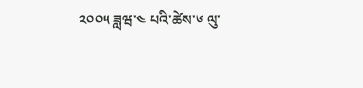༢༠༠༥ ཟླཝ་༤ པའི་ཚེས་༦ ལུ་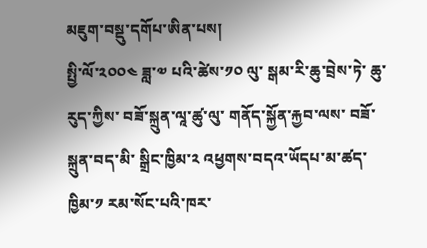མཇུག་བསྡུ་དགོཔ་ཨིན་པས།
སྤྱི་ལོ་༢༠༠༤ ཟླ་༧ པའི་ཚེས་༡༠ ལུ་ སྒམ་རི་ཆུ་བྲེས་ཏེ་ ཆུ་རུད་ཀྱིས་ བཟོ་སྐྲུན་ལཱ་ཚུ་ལུ་ གནོད་སྐྱོན་རྐྱབ་ལས་ བཟོ་སྐྲུན་བད་མི་ སྒྲིང་ཁྱིམ་༢ འཕྱགས་བདའ་ཡོདཔ་མ་ཚད་ ཁྱིམ་༡ རམ་སོང་པའི་ཁར་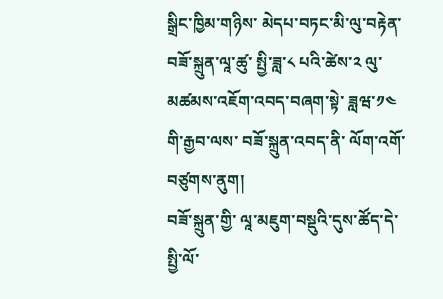སྒྲིང་ཁྱིམ་གཉིས་ མེདཔ་བཏང་མི་ལུ་བརྟེན་ བཟོ་སྐྲུན་ལཱ་ཚུ་ སྤྱི་ཟླ་༨ པའི་ཚེས་༢ ལུ་ མཚམས་འཇོག་འབད་བཞག་སྟེ་ ཟླཝ་༡༤ གི་རྒྱབ་ལས་ བཟོ་སྐྲུན་འབད་ནི་ ལོག་འགོ་བཙུགས་ནུག།
བཟོ་སྐྲུན་གྱི་ ལཱ་མཇུག་བསྡུའི་དུས་ཚོད་དེ་ སྤྱི་ལོ་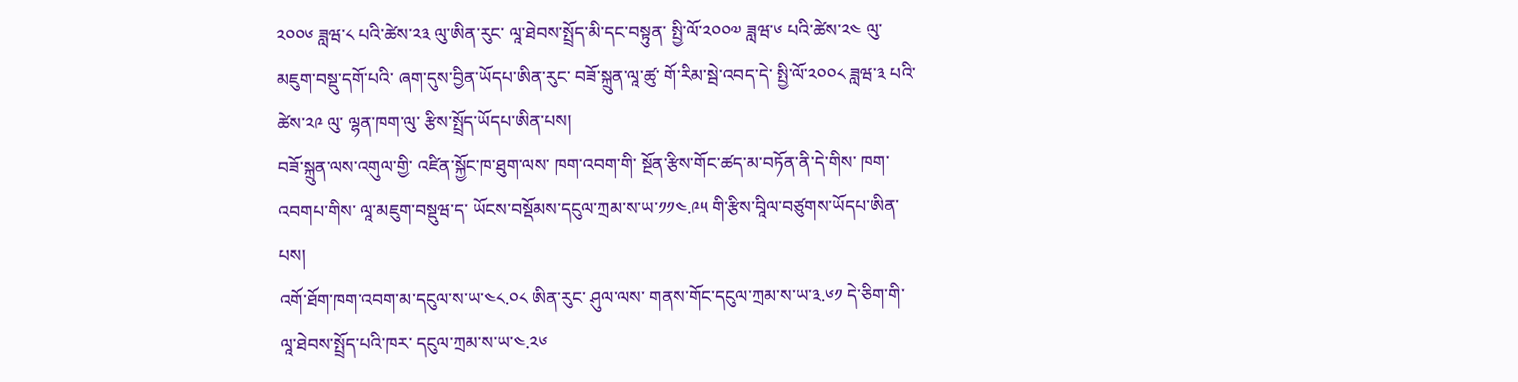༢༠༠༦ ཟླཝ་༨ པའི་ཚེས་༢༣ ལུ་ཨིན་རུང་ ལཱ་ཐེབས་སྤྲོད་མི་དང་བསྟུན་ སྤྱི་ལོ་༢༠༠༧ ཟླཝ་༦ པའི་ཚེས་༢༤ ལུ་ མཇུག་བསྡུ་དགོ་པའི་ ཞག་དུས་བྱིན་ཡོདཔ་ཨིན་རུང་ བཟོ་སྐྲུན་ལཱ་ཚུ་ གོ་རིམ་སྦེ་འབད་དེ་ སྤྱི་ལོ་༢༠༠༨ ཟླཝ་༣ པའི་ཚེས་༢༩ ལུ་ ལྷན་ཁག་ལུ་ རྩིས་སྤྲོད་ཡོདཔ་ཨིན་པས།
བཟོ་སྐྲུན་ལས་འགུལ་གྱི་ འཛིན་སྐྱོང་ཁ་ཐུག་ལས་ ཁག་འབག་གི་ སྔོན་རྩིས་གོང་ཚད་མ་བཏོན་ནི་དེ་གིས་ ཁག་འབགཔ་གིས་ ལཱ་མཇུག་བསྡུཝ་ད་ ཡོངས་བསྡོམས་དངུལ་ཀྲམ་ས་ཡ་༡༡༤.༩༥ གི་རྩིས་བཱིལ་བཙུགས་ཡོདཔ་ཨིན་པས།
འགོ་ཐོག་ཁག་འབག་མ་དངུལ་ས་ཡ་༤༨.༠༨ ཨིན་རུང་ ཤུལ་ལས་ གནས་གོང་དངུལ་ཀྲམ་ས་ཡ་༣.༦༡ དེ་ཅིག་གི་ ལཱ་ཐེབས་སྤྲོད་པའི་ཁར་ དངུལ་ཀྲམ་ས་ཡ་༤.༢༦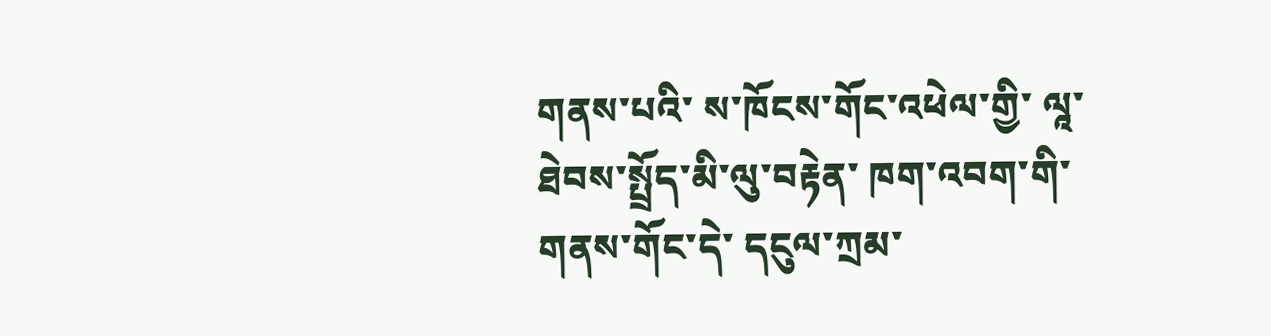གནས་པའི་ ས་ཁོངས་གོང་འཕེལ་གྱི་ ལཱ་ཐེབས་སྤྲོད་མི་ལུ་བརྟེན་ ཁག་འབག་གི་ གནས་གོང་དེ་ དངུལ་ཀྲམ་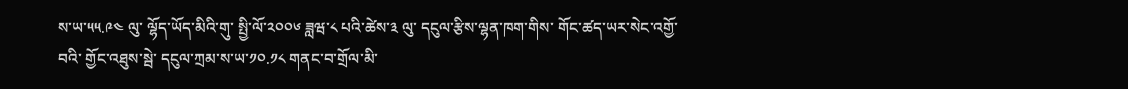ས་ཡ་༥༥.༩༤ ལུ་ ལྷོད་ཡོད་མིའི་གུ་ སྤྱི་ལོ་༢༠༠༦ ཟླཝ་༨ པའི་ཚེས་༣ ལུ་ དངུལ་རྩིས་ལྷན་ཁག་གིས་ གོང་ཚད་ཡར་སེང་འགྱོ་བའི་ གྱོང་འཐུས་སྦེ་ དངུལ་ཀྲམ་ས་ཡ་༡༠.༡༨ གནང་བ་གྲོལ་མི་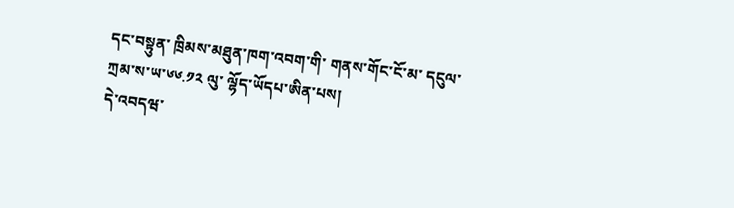དང་བསྟུན་ ཁྲིམས་མཐུན་ཁག་འབག་གི་ གནས་གོང་ངོ་མ་ དངུལ་ཀྲམ་ས་ཡ་༦༦.༡༢ ལུ་ ལྷོད་ཡོདཔ་ཨིན་པས།
དེ་འབདཝ་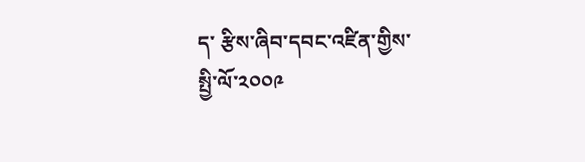ད་ རྩིས་ཞིབ་དབང་འཛིན་གྱིས་ སྤྱི་ལོ་༢༠༠༩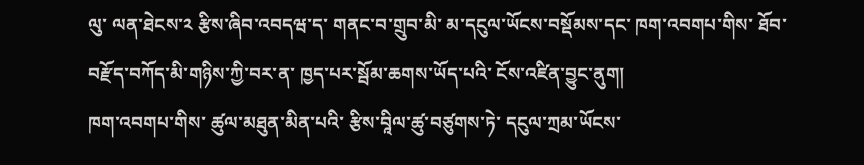ལུ་ ལན་ཐེངས་༢ རྩིས་ཞིབ་འབདཝ་ད་ གནང་བ་གྲུབ་མི་ མ་དངུལ་ཡོངས་བསྡོམས་དང་ ཁག་འབགཔ་གིས་ ཐོབ་བརྫོད་བཀོད་མི་གཉིས་ཀྱི་བར་ན་ ཁྱད་པར་སྦོམ་ཆགས་ཡོད་པའི་ ངོས་འཛིན་བྱུང་ནུག།
ཁག་འབགཔ་གིས་ ཚུལ་མཐུན་མིན་པའི་ རྩིས་བཱིལ་ཚུ་བཙུགས་ཏེ་ དངུལ་ཀྲམ་ཡོངས་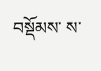བསྡོམས་ ས་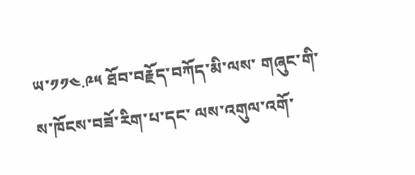ཡ་༡༡༤.༩༥ ཐོབ་བརྗོད་བཀོད་མི་ལས་ གཞུང་གི་ས་ཁོངས་བཟོ་རིག་པ་དང་ ལས་འགུལ་འགོ་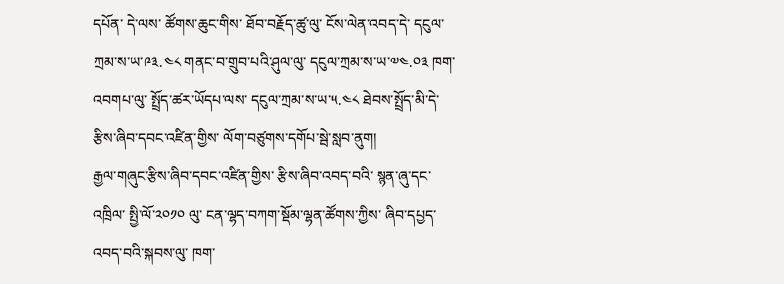དཔོན་ དེ་ལས་ ཚོགས་ཆུང་གིས་ ཐོབ་བརྗོད་ཚུ་ལུ་ ངོས་ལེན་འབད་དེ་ དངུལ་ཀྲམ་ས་ཡ་༩༣.༤༨ གནང་བ་གྲུབ་པའི་ཤུལ་ལུ་ དངུལ་ཀྲམ་ས་ཡ་༧༤.༠༣ ཁག་འབགཔ་ལུ་ སྤྲོད་ཚར་ཡོདཔ་ལས་ དངུལ་ཀྲམ་ས་ཡ་༥.༤༨ ཐེབས་སྤྲོད་མི་དེ་ རྩིས་ཞིབ་དབང་འཛིན་གྱིས་ ལོག་བཙུགས་དགོཔ་སྦེ་སླབ་ནུག།
རྒྱལ་གཞུང་རྩིས་ཞིབ་དབང་འཛིན་གྱིས་ རྩིས་ཞིབ་འབད་བའི་ སྙན་ཞུ་དང་འཁྲིལ་ སྤྱི་ལོ་༢༠༡༠ ལུ་ ངན་ལྷད་བཀག་སྡོམ་ལྷན་ཚོགས་ཀྱིས་ ཞིབ་དཔྱད་འབད་བའི་སྐབས་ལུ་ ཁག་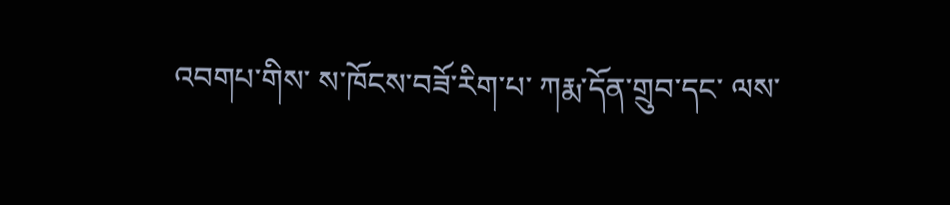འབགཔ་གིས་ ས་ཁོངས་བཟོ་རིག་པ་ ཀརྨ་དོན་གྲུབ་དང་ ལས་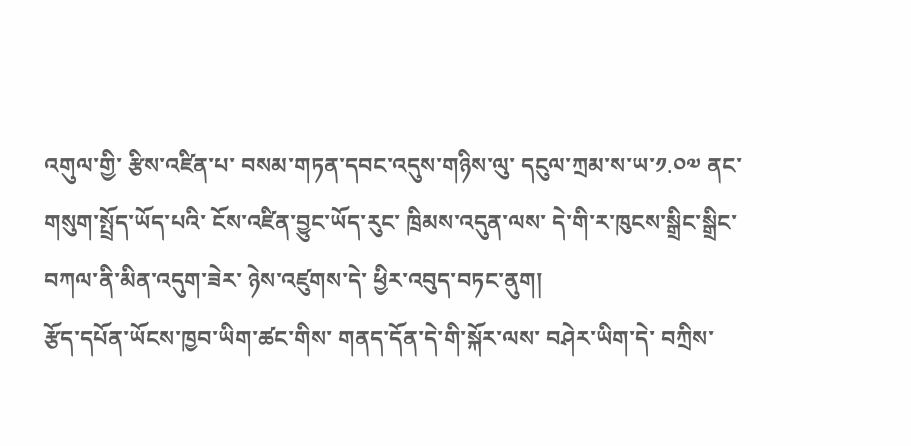འགུལ་གྱི་ རྩིས་འཛིན་པ་ བསམ་གཏན་དབང་འདུས་གཉིས་ལུ་ དངུལ་ཀྲམ་ས་ཡ་༡.༠༧ ནང་གསུག་སྤྲོད་ཡོད་པའི་ ངོས་འཛིན་བྱུང་ཡོད་རུང་ ཁྲིམས་འདུན་ལས་ དེ་གི་ར་ཁུངས་སྒྲིང་སྒྲིང་བཀལ་ནི་མིན་འདུག་ཟེར་ ཉེས་འཛུགས་དེ་ ཕྱིར་འབུད་བཏང་ནུག།
རྩོད་དཔོན་ཡོངས་ཁྱབ་ཡིག་ཚང་གིས་ གནད་དོན་དེ་གི་སྐོར་ལས་ བཤེར་ཡིག་དེ་ བཀྲིས་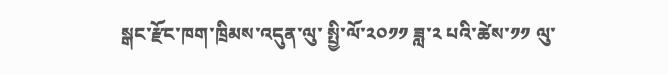སྒང་རྫོང་ཁག་ཁྲིམས་འདུན་ལུ་ སྤྱི་ལོ་༢༠༡༡ ཟླ་༢ པའི་ཚེས་༡༡ ལུ་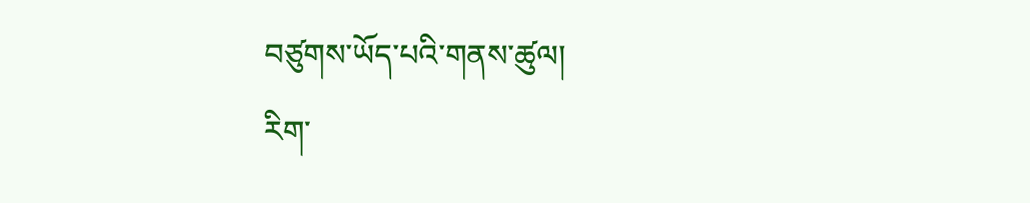བཙུགས་ཡོད་པའི་གནས་ཚུལ།
རིག་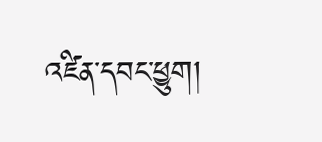འཛིན་དབང་ཕྱུག།